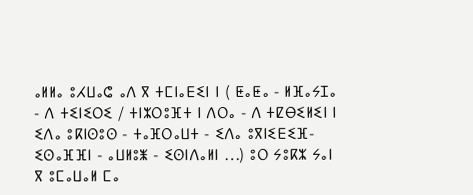ⴰⵍⵍⴰ ⵓⵃⵡⴰⵛ ⴰⴷ ⴳ ⵜⵎⵏⴰⴹⵉⵏ ⵏ ( ⵟⴰⵟⴰ - ⵍⴼⴰⵢⵊⴰ - ⴷ ⵜⵉⵏⵉⵔⵉ / ⵜⵏⵣⵔⵓⴼⵜ ⵏ ⴷⵔⴰ - ⴷ ⵜⵇⴱⵉⵍⵉⵏ ⵏ ⵉⴷⴰ ⵓⴽⵏⵙⵓⵙ - ⵜⴰⴼⵔⴰⵡⵜ - ⵉⴷⴰ ⵓⴳⵏⵉⴹⵉⴼ- ⵉⵙⴰⴼⴼⵏ - ⴰⵡⵍⵓⵥ - ⵉⵙⵏⴷⴰⵍⵏ …) ⵓⵔ ⵢⵓⴽⵣ ⵢⴰⵏ ⴳ ⵓⵎⴰⵡⴰⵍ ⵎⴰ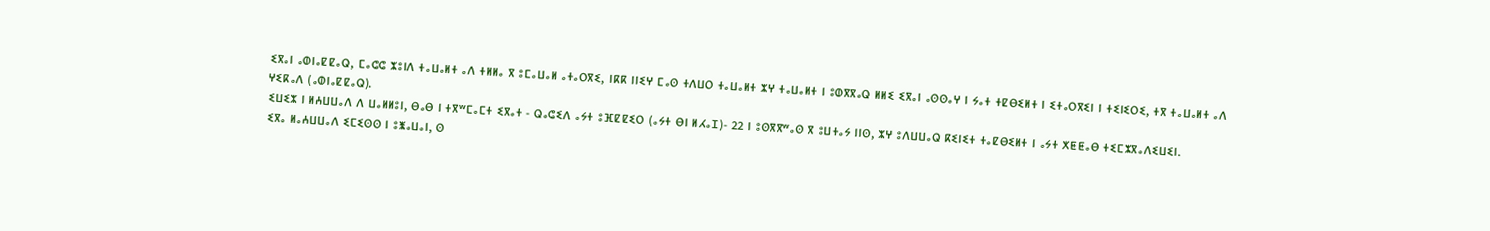ⵉⴳⴰⵏ ⴰⵀⵏⴰⵇⵇⴰⵕ, ⵎⴰⵛⵛ ⵣⵓⵏⴷ ⵜⴰⵡⴰⵍⵜ ⴰⴷ ⵜⵍⵍⴰ ⴳ ⵓⵎⴰⵡⴰⵍ ⴰⵜⴰⵔⴳⵉ, ⵏⴽⴽ ⵏⵏⵉⵖ ⵎⴰⵙ ⵜⴷⵡⵔ ⵜⴰⵡⴰⵍⵜ ⵣⵖ ⵜⴰⵡⴰⵍⵜ ⵏ ⵓⵀⴳⴳⴰⵕ ⵍⵍⵉ ⵉⴳⴰⵏ ⴰⵙⵙⴰⵖ ⵏ ⵢⴰⵜ ⵜⵇⴱⵉⵍⵜ ⵏ ⵉⵜⴰⵔⴳⵉⵏ ⵏ ⵜⵉⵏⵉⵔⵉ, ⵜⴳ ⵜⴰⵡⴰⵍⵜ ⴰⴷ ⵖⵉⴽⴰⴷ (ⴰⵀⵏⴰⵇⵇⴰⵕ).
ⵉⵡⵉⵣ ⵏ ⵍⵄⵡⵡⴰⴷ ⴷ ⵡⴰⵍⵍⵓⵏ, ⴱⴰⴱ ⵏ ⵜⴳʷⵎⴰⵎⵜ ⵉⴳⴰⵜ - ⵕⴰⵛⵉⴷ ⴰⵢⵜ ⵓⴼⵇⵇⵉⵔ (ⴰⵢⵜ ⴱⵏ ⵍⵃⴰⵊ)- 22 ⵏ ⵓⵙⴳⴳʷⴰⵙ ⴳ ⵓⵡⵜⴰⵢ ⵏⵏⵙ, ⵣⵖ ⵓⴷⵡⵡⴰⵕ ⴽⵉⵏⵉⵜ ⵜⴰⵇⴱⵉⵍⵜ ⵏ ⴰⵢⵜ ⵅⵟⵟⴰⴱ ⵜⵉⵎⵣⴳⴰⴷⵉⵡⵉⵏ.
ⵉⴳⴰ ⵍⴰⵄⵡⵡⴰⴷ ⵉⵎⵉⵙⵙ ⵏ ⵓⵥⴰⵡⴰⵏ, ⵙ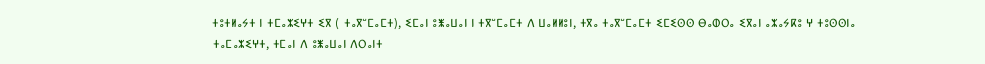ⵜⵓⵜⵍⴰⵢⵜ ⵏ ⵜⵎⴰⵣⵉⵖⵜ ⵉⴳ ( ⵜⴰⴳⵯⵎⴰⵎⵜ), ⵉⵎⴰⵏ ⵓⵥⴰⵡⴰⵏ ⵏ ⵜⴳⵯⵎⴰⵎⵜ ⴷ ⵡⴰⵍⵍⵓⵏ, ⵜⴳⴰ ⵜⴰⴳⵯⵎⴰⵎⵜ ⵉⵎⵉⵙⵙ ⴱⴰⵀⵔⴰ ⵉⴳⴰⵏ ⴰⵣⴰⵢⴽⵓ ⵖ ⵜⵓⵙⵙⵏⴰ ⵜⴰⵎⴰⵣⵉⵖⵜ, ⵜⵎⴰⵏ ⴷ ⵓⵥⴰⵡⴰⵏ ⴷⵔⴰⵏⵜ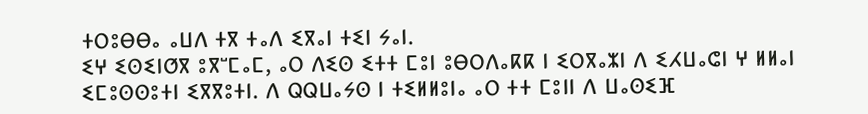ⵜⵔⵓⴱⴱⴰ ⴰⵡⴷ ⵜⴳ ⵜⴰⴷ ⵉⴳⴰⵏ ⵜⵉⵏ ⵢⴰⵏ.
ⵉⵖ ⵉⵙⵉⵏⵚⴳ ⵓⴳⵯⵎⴰⵎ, ⴰⵔ ⴷⵉⵙ ⵉⵜⵜ ⵎⵓⵏ ⵓⴱⵔⴷⴰⴽⴽ ⵏ ⵉⵔⴳⴰⵣⵏ ⴷ ⵉⵃⵡⴰⵛⵏ ⵖ ⵍⵍⴰⵏ ⵉⵎⵓⵙⵙⵓⵜⵏ ⵉⴳⴳⵓⵜⵏ. ⴷ ⵕⵕⵡⴰⵢⵙ ⵏ ⵜⵉⵍⵍⵓⵏⴰ ⴰⵔ ⵜⵜ ⵎⵓⵏⵏ ⴷ ⵡⴰⵙⵉⴼ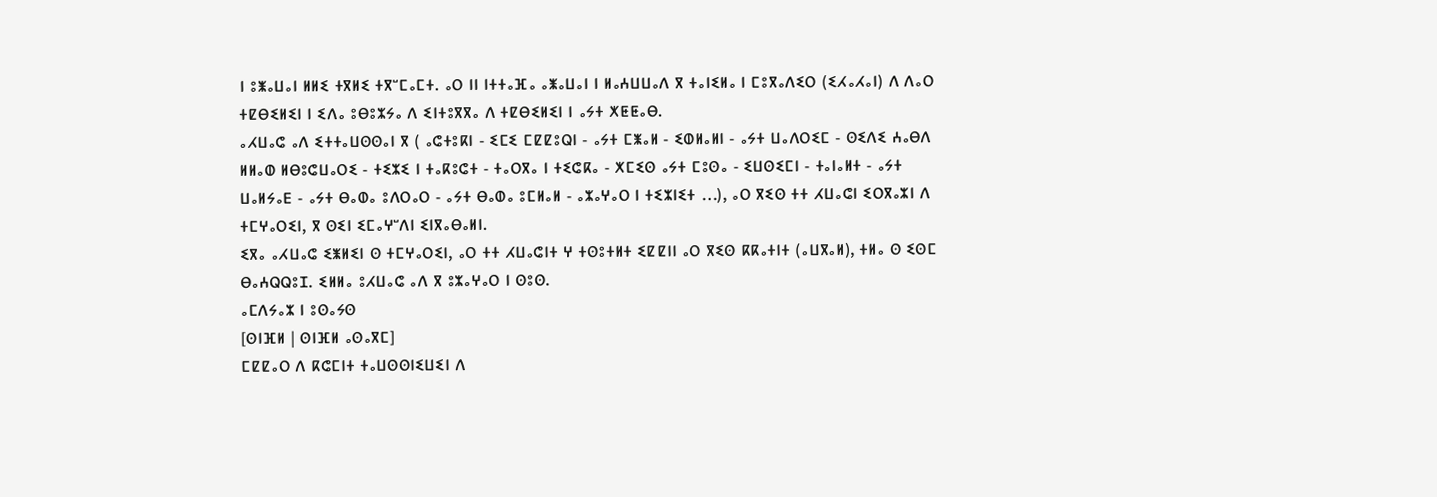ⵏ ⵓⵥⴰⵡⴰⵏ ⵍⵍⵉ ⵜⴳⵍⵉ ⵜⴳⵯⵎⴰⵎⵜ. ⴰⵔ ⵏⵏ ⵏⵜⵜⴰⴼⴰ ⴰⵥⴰⵡⴰⵏ ⵏ ⵍⴰⵄⵡⵡⴰⴷ ⴳ ⵜⴰⵏⵉⵍⴰ ⵏ ⵎⵓⴳⴰⴷⵉⵔ (ⵉⵃⴰⵃⴰⵏ) ⴷ ⴷⴰⵔ ⵜⵇⴱⵉⵍⵉⵏ ⵏ ⵉⴷⴰ ⵓⴱⵓⵣⵢⴰ ⴷ ⵉⵏⵜⵓⴳⴳⴰ ⴷ ⵜⵇⴱⵉⵍⵉⵏ ⵏ ⴰⵢⵜ ⵅⵟⵟⴰⴱ.
ⴰⵃⵡⴰⵛ ⴰⴷ ⵉⵜⵜⴰⵡⵙⵙⴰⵏ ⴳ ( ⴰⵛⵜⵓⴽⵏ - ⵉⵎⵉ ⵎⵇⵇⵓⵕⵏ - ⴰⵢⵜ ⵎⵥⴰⵍ - ⵉⵀⵍⴰⵍⵏ - ⴰⵢⵜ ⵡⴰⴷⵔⵉⵎ - ⵙⵉⴷⵉ ⵄⴰⴱⴷ ⵍⵍⴰⵀ ⵍⴱⵓⵛⵡⴰⵔⵉ - ⵜⵉⵣⵉ ⵏ ⵜⴰⴽⵓⵛⵜ - ⵜⴰⵔⴳⴰ ⵏ ⵜⵉⵛⴽⴰ - ⵅⵎⵉⵙ ⴰⵢⵜ ⵎⵓⵙⴰ - ⵉⵡⵙⵉⵎⵏ - ⵜⴰⵏⴰⵍⵜ - ⴰⵢⵜ ⵡⴰⵍⵢⴰⴹ - ⴰⵢⵜ ⴱⴰⵀⴰ ⵓⴷⵔⴰⵔ - ⴰⵢⵜ ⴱⴰⵀⴰ ⵓⵎⵍⴰⵍ - ⴰⵣⴰⵖⴰⵔ ⵏ ⵜⵉⵣⵏⵉⵜ …), ⴰⵔ ⴳⵉⵙ ⵜⵜ ⵃⵡⴰⵛⵏ ⵉⵔⴳⴰⵣⵏ ⴷ ⵜⵎⵖⴰⵔⵉⵏ, ⴳ ⵙⵉⵏ ⵉⵎⴰⵖⵯⴷⵏ ⵉⵏⴳⴰⴱⴰⵍⵏ.
ⵉⴳⴰ ⴰⵃⵡⴰⵛ ⵉⵥⵍⵉⵏ ⵙ ⵜⵎⵖⴰⵔⵉⵏ, ⴰⵔ ⵜⵜ ⵃⵡⴰⵛⵏⵜ ⵖ ⵜⵙⵓⵜⵍⵜ ⵉⵇⵇⵏⵏ ⴰⵔ ⴳⵉⵙ ⴽⴽⴰⵜⵏⵜ (ⴰⵡⴳⴰⵍ), ⵜⵍⴰ ⵙ ⵉⵙⵎ ⴱⴰⵄⵕⵕⵓⵊ. ⵉⵍⵍⴰ ⵓⵃⵡⴰⵛ ⴰⴷ ⴳ ⵓⵣⴰⵖⴰⵔ ⵏ ⵙⵓⵙ.
ⴰⵎⴷⵢⴰⵣ ⵏ ⵓⵙⴰⵢⵙ
[ⵙⵏⴼⵍ | ⵙⵏⴼⵍ ⴰⵙⴰⴳⵎ]
ⵎⵇⵇⴰⵔ ⴷ ⴽⵛⵎⵏⵜ ⵜⴰⵡⵙⵙⵏⵉⵡⵉⵏ ⴷ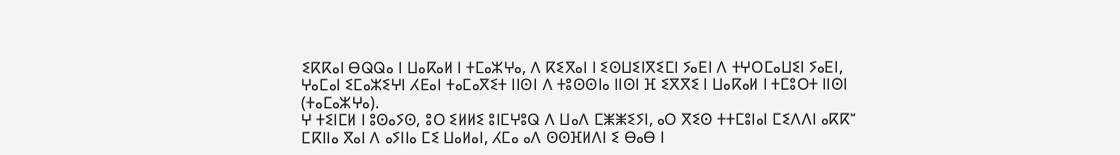ⵉⴽⴽⴰⵏ ⴱⵕⵕⴰ ⵏ ⵡⴰⴽⴰⵍ ⵏ ⵜⵎⴰⵣⵖⴰ, ⴷ ⴽⵉⴳⴰⵏ ⵏ ⵉⵙⵡⵉⵏⴳⵉⵎⵏ ⵢⴰⴹⵏ ⴷ ⵜⵖⵔⵎⴰⵡⵉⵏ ⵢⴰⴹⵏ, ⵖⴰⵎⴰⵏ ⵉⵎⴰⵣⵉⵖⵏ ⵃⴹⴰⵏ ⵜⴰⵎⴰⴳⵉⵜ ⵏⵏⵙⵏ ⴷ ⵜⵓⵙⵙⵏⴰ ⵏⵏⵙⵏ ⴼ ⵉⴳⴳⵉ ⵏ ⵡⴰⴽⴰⵍ ⵏ ⵜⵎⵓⵔⵜ ⵏⵏⵙⵏ (ⵜⴰⵎⴰⵣⵖⴰ).
ⵖ ⵜⵉⵏⵎⵍ ⵏ ⵓⵙⴰⵢⵙ, ⵓⵔ ⵉⵍⵍⵉ ⵓⵏⵎⵖⵓⵕ ⴷ ⵡⴰⴷ ⵎⵥⵥⵉⵢⵏ, ⴰⵔ ⴳⵉⵙ ⵜⵜⵎⵓⵏⴰⵏ ⵎⵉⴷⴷⵏ ⴰⴽⴽⵯ ⵎⴽⵏⵏⴰ ⴳⴰⵏ ⴷ ⴰⵢⵏⵏⴰ ⵎⵉ ⵡⴰⵍⴰⵏ, ⵃⵎⴰ ⴰⴷ ⵙⵙⴼⵍⴷⵏ ⵉ ⴱⴰⴱ ⵏ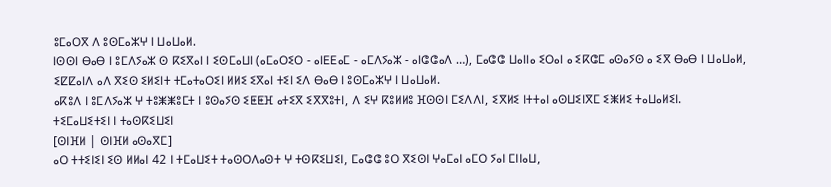ⵓⵎⴰⵔⴳ ⴷ ⵓⵙⵎⴰⵣⵖ ⵏ ⵡⴰⵡⴰⵍ.
ⵏⵙⵙⵏ ⴱⴰⴱ ⵏ ⵓⵎⴷⵢⴰⵣ ⵙ ⴽⵉⴳⴰⵏ ⵏ ⵉⵙⵎⴰⵡⵏ (ⴰⵎⴰⵔⵉⵔ - ⴰⵏⴹⴹⴰⵎ - ⴰⵎⴷⵢⴰⵣ - ⴰⵏⵛⵛⴰⴷ …), ⵎⴰⵛⵛ ⵡⴰⵏⵏⴰ ⵉⵔⴰⵏ ⴰ ⵉⴽⵛⵎ ⴰⵙⴰⵢⵙ ⴰ ⵉⴳ ⴱⴰⴱ ⵏ ⵡⴰⵡⴰⵍ, ⵉⵇⵇⴰⵏⴷ ⴰⴷ ⴳⵉⵙ ⵉⵍⵉⵏⵜ ⵜⵎⴰⵜⴰⵔⵉⵏ ⵍⵍⵉ ⵉⴳⴰⵏ ⵜⵉⵏ ⵉⴷ ⴱⴰⴱ ⵏ ⵓⵙⵎⴰⵣⵖ ⵏ ⵡⴰⵡⴰⵍ.
ⴰⴽⵓⴷ ⵏ ⵓⵎⴷⵢⴰⵣ ⵖ ⵜⵓⵥⵥⵓⵎⵜ ⵏ ⵓⵙⴰⵢⵙ ⵉⵟⵟⴼ ⴰⵜⵉⴳ ⵉⴳⴳⵓⵜⵏ, ⴷ ⵉⵖ ⴽⵓⵍⵍⵓ ⴼⵙⵙⵏ ⵎⵉⴷⴷⵏ, ⵉⴳⵍⵉ ⵏⵜⵜⴰⵏ ⴰⵙⵡⵉⵏⴳⵎ ⵉⵥⵍⵉ ⵜⴰⵡⴰⵍⵉⵏ.
ⵜⵉⵎⴰⵡⵉⵜⵉⵏ ⵏ ⵜⴰⵙⴽⵉⵡⵉⵏ
[ⵙⵏⴼⵍ | ⵙⵏⴼⵍ ⴰⵙⴰⴳⵎ]
ⴰⵔ ⵜⵜⵉⵏⵉⵏ ⵉⵙ ⵍⵍⴰⵏ 42 ⵏ ⵜⵎⴰⵡⵉⵜ ⵜⴰⵙⵔⴷⴰⵙⵜ ⵖ ⵜⵙⴽⵉⵡⵉⵏ, ⵎⴰⵛⵛ ⵓⵔ ⴳⵉⵙⵏ ⵖⴰⵎⴰⵏ ⴰⵎⵔ ⵢⴰⵏ ⵎⵏⵏⴰⵡ,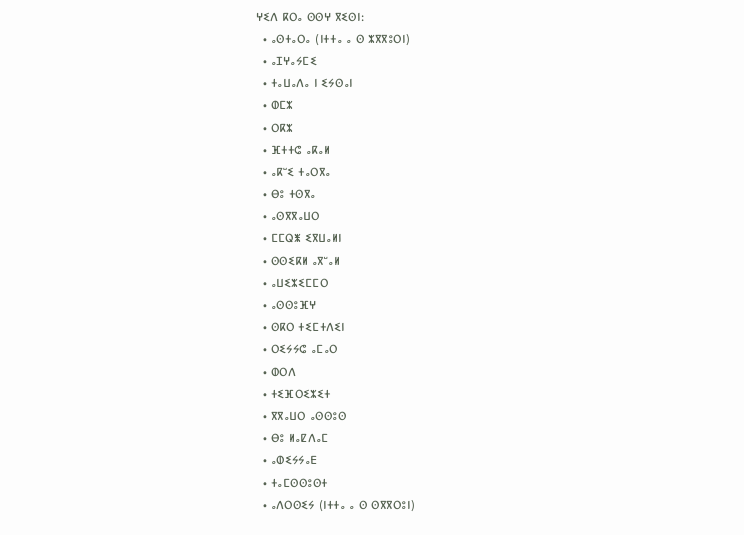ⵖⵉⴷ ⴽⵔⴰ ⵙⵙⵖ ⴳⵉⵙⵏ:
  • ⴰⵙⵜⴰⵔⴰ (ⵏⵜⵜⴰ ⴰ ⵙ ⵣⴳⴳⵓⵔⵏ)
  • ⴰⵊⵖⴰⵢⵎⵉ
  • ⵜⴰⵡⴰⴷⴰ ⵏ ⵉⵢⵙⴰⵏ
  • ⵀⵎⵣ
  • ⵔⴽⵣ
  • ⴼⵜⵜⵛ ⴰⴽⴰⵍ
  • ⴰⴽⵯⵉ ⵜⴰⵔⴳⴰ
  • ⴱⵓ ⵜⵙⴳⴰ
  • ⴰⵙⴳⴳⴰⵡⵔ
  • ⵎⵎⵕⵥ ⵉⴳⵡⴰⵍⵏ
  • ⵙⵙⵉⴽⵍ ⴰⴳⵯⴰⵍ
  • ⴰⵡⵉⵣⵉⵎⵎⵔ
  • ⴰⵙⵙⵓⴼⵖ
  • ⵙⴽⵔ ⵜⵉⵎⵜⴷⵉⵏ
  • ⵔⵉⵢⵢⵛ ⴰⵎⴰⵔ
  • ⵀⵔⴷ
  • ⵜⵉⴼⵔⵉⵣⵉⵜ
  • ⴳⴳⴰⵡⵔ ⴰⵙⵙⵓⵙ
  • ⴱⵓ ⵍⴰⵇⴷⴰⵎ
  • ⴰⵀⵉⵢⵢⴰⴹ
  • ⵜⴰⵎⵙⵙⵓⵙⵜ
  • ⴰⴷⵔⵙⵉⵢ (ⵏⵜⵜⴰ ⴰ ⵙ ⵙⴳⴳⵔⵓⵏ)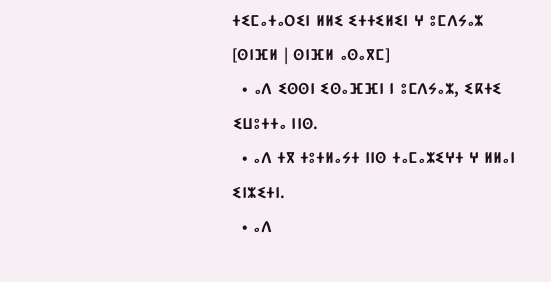ⵜⵉⵎⴰⵜⴰⵔⵉⵏ ⵍⵍⵉ ⵉⵜⵜⵉⵍⵉⵏ ⵖ ⵓⵎⴷⵢⴰⵣ
[ⵙⵏⴼⵍ | ⵙⵏⴼⵍ ⴰⵙⴰⴳⵎ]
  • ⴰⴷ ⵉⵙⵙⵏ ⵉⵙⴰⴼⴼⵏ ⵏ ⵓⵎⴷⵢⴰⵣ, ⵉⴽⵜⵉ ⵉⵡⵓⵜⵜⴰ ⵏⵏⵙ.
  • ⴰⴷ ⵜⴳ ⵜⵓⵜⵍⴰⵢⵜ ⵏⵏⵙ ⵜⴰⵎⴰⵣⵉⵖⵜ ⵖ ⵍⵍⴰⵏ ⵉⵏⵣⵉⵜⵏ.
  • ⴰⴷ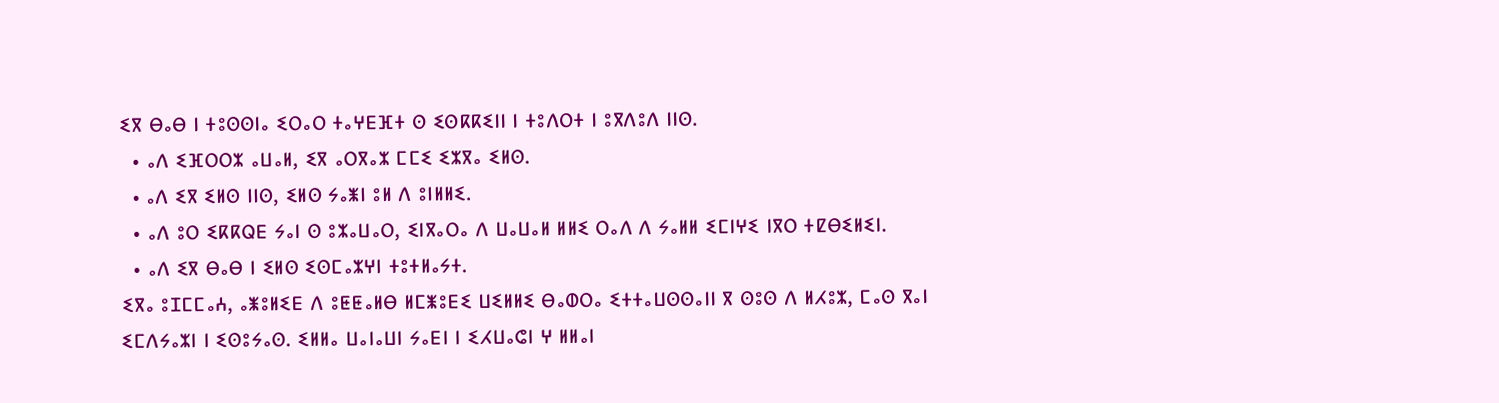ⵉⴳ ⴱⴰⴱ ⵏ ⵜⵓⵙⵙⵏⴰ ⵉⵔⴰⵔ ⵜⴰⵖⴹⴼⵜ ⵙ ⵉⵙⴽⴽⵉⵏⵏ ⵏ ⵜⵓⴷⵔⵜ ⵏ ⵓⴳⴷⵓⴷ ⵏⵏⵙ.
  • ⴰⴷ ⵉⴼⵔⵔⵣ ⴰⵡⴰⵍ, ⵉⴳ ⴰⵔⴳⴰⵣ ⵎⵎⵉ ⵉⵣⴳⴰ ⵉⵍⵙ.
  • ⴰⴷ ⵉⴳ ⵉⵍⵙ ⵏⵏⵙ, ⵉⵍⵙ ⵢⴰⵥⵏ ⵓⵍ ⴷ ⵓⵏⵍⵍⵉ.
  • ⴰⴷ ⵓⵔ ⵉⴽⴽⵕⴹ ⵢⴰⵏ ⵙ ⵓⵣⴰⵡⴰⵔ, ⵉⵏⴳⴰⵔⴰ ⴷ ⵡⴰⵡⴰⵍ ⵍⵍⵉ ⵔⴰⴷ ⴷ ⵢⴰⵍⵍ ⵉⵎⵏⵖⵉ ⵏⴳⵔ ⵜⵇⴱⵉⵍⵉⵏ.
  • ⴰⴷ ⵉⴳ ⴱⴰⴱ ⵏ ⵉⵍⵙ ⵉⵙⵎⴰⵣⵖⵏ ⵜⵓⵜⵍⴰⵢⵜ.
ⵉⴳⴰ ⵓⵊⵎⵎⴰⵄ, ⴰⵥⵓⵍⵉⴹ ⴷ ⵓⵟⵟⴰⵍⴱ ⵍⵎⵥⵓⴹⵉ ⵡⵉⵍⵍⵉ ⴱⴰⵀⵔⴰ ⵉⵜⵜⴰⵡⵙⵙⴰⵏⵏ ⴳ ⵙⵓⵙ ⴷ ⵍⵃⵓⵣ, ⵎⴰⵙ ⴳⴰⵏ ⵉⵎⴷⵢⴰⵣⵏ ⵏ ⵉⵙⵓⵢⴰⵙ. ⵉⵍⵍⴰ ⵡⴰⵏⴰⵡⵏ ⵢⴰⴹⵏ ⵏ ⵉⵃⵡⴰⵛⵏ ⵖ ⵍⵍⴰⵏ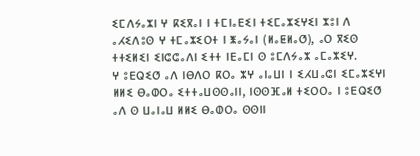ⵉⵎⴷⵢⴰⵣⵏ ⵖ ⴽⵉⴳⴰⵏ ⵏ ⵜⵎⵏⴰⴹⵉⵏ ⵜⵉⵎⴰⵣⵉⵖⵉⵏ ⵣⵓⵏ ⴷ ⴰⵃⵉⴷⵓⵙ ⵖ ⵜⵎⴰⵣⵉⵔⵜ ⵏ ⵥⴰⵢⴰⵏ (ⵍⴰⵟⵍⴰⵚ), ⴰⵔ ⴳⵉⵙ ⵜⵜⵉⵍⵉⵏ ⵉⵏⵛⵛⴰⴷⵏ ⵉⵜⵜ ⵏⴹⴰⵎⵏ ⵙ ⵓⵎⴷⵢⴰⵣ ⴰⵎⴰⵣⵉⵖ.
ⵖ ⵓⴹⵕⵉⵚ ⴰⴷ ⵏⴱⴷⵔ ⴽⵔⴰ ⵣⵖ ⴰⵏⴰⵡⵏ ⵏ ⵉⵃⵡⴰⵛⵏ ⵉⵎⴰⵣⵉⵖⵏ ⵍⵍⵉ ⴱⴰⵀⵔⴰ ⵉⵜⵜⴰⵡⵙⵙⴰⵏⵏ, ⵏⵙⵙⴼⴰⵍ ⵜⵉⵔⵔⴰ ⵏ ⵓⴹⵕⵉⵚ ⴰⴷ ⵙ ⵡⴰⵏⴰⵡ ⵍⵍⵉ ⴱⴰⵀⵔⴰ ⵙⵙⵏⵏ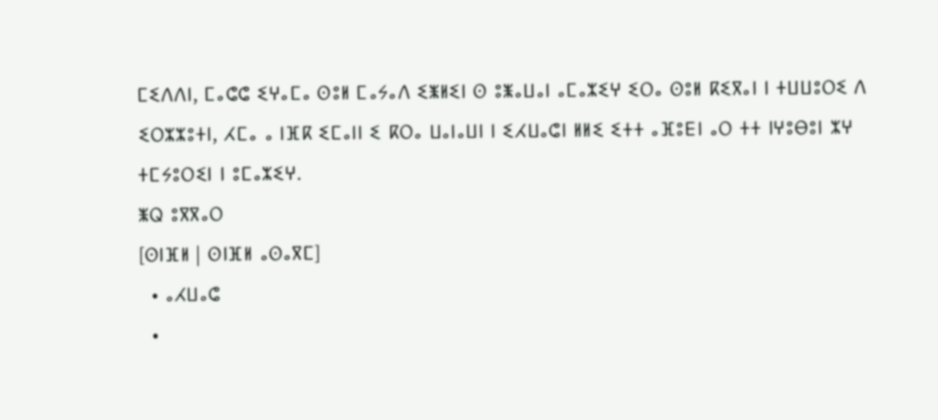ⵎⵉⴷⴷⵏ, ⵎⴰⵛⵛ ⵉⵖⴰⵎⴰ ⵙⵓⵍ ⵎⴰⵢⴰⴷ ⵉⵥⵍⵉⵏ ⵙ ⵓⵥⴰⵡⴰⵏ ⴰⵎⴰⵣⵉⵖ ⵉⵔⴰ ⵙⵓⵍ ⴽⵉⴳⴰⵏ ⵏ ⵜⵡⵡⵓⵔⵉ ⴷ ⵉⵔⵣⵣⵓⵜⵏ, ⵃⵎⴰ ⴰ ⵏⴼⴽ ⵉⵎⴰⵏⵏ ⵉ ⴽⵔⴰ ⵡⴰⵏⴰⵡⵏ ⵏ ⵉⵃⵡⴰⵛⵏ ⵍⵍⵉ ⵉⵜⵜ ⴰⴼⵓⴹⵏ ⴰⵔ ⵜⵜ ⵏⵖⵓⴱⵓⵏ ⵣⵖ ⵜⵎⵢⵓⵔⵉⵏ ⵏ ⵓⵎⴰⵣⵉⵖ.
ⵥⵕ ⵓⴳⴳⴰⵔ
[ⵙⵏⴼⵍ | ⵙⵏⴼⵍ ⴰⵙⴰⴳⵎ]
  • ⴰⵃⵡⴰⵛ
  •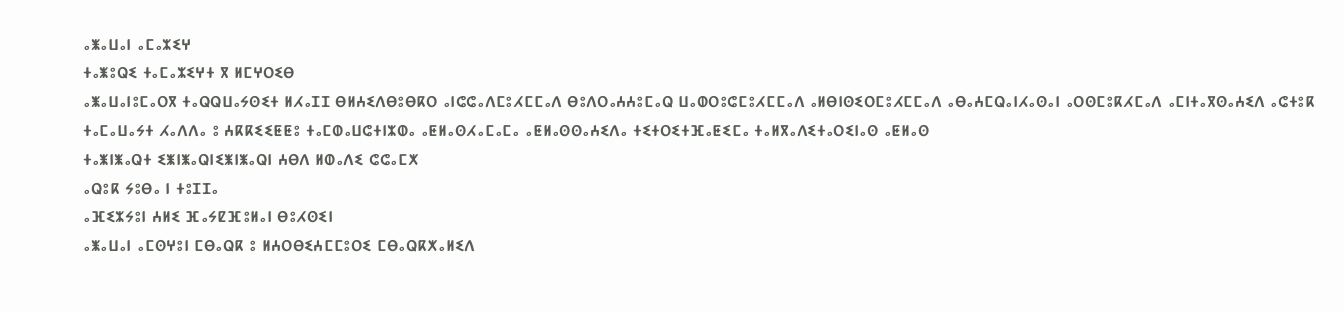ⴰⵥⴰⵡⴰⵏ ⴰⵎⴰⵣⵉⵖ
ⵜⴰⵥⵓⵕⵉ ⵜⴰⵎⴰⵣⵉⵖⵜ ⴳ ⵍⵎⵖⵔⵉⴱ
ⴰⵥⴰⵡⴰⵏⵓⵎⴰⵔⴳ ⵜⴰⵕⵕⵡⴰⵢⵙⵉⵜ ⵍⵃⴰⵊⵊ ⴱⵍⵄⵉⴷⴱⵓⴱⴽⵔ ⴰⵏⵛⵛⴰⴷⵎⵓⵃⵎⵎⴰⴷ ⴱⵓⴷⵔⴰⵄⵄⵓⵎⴰⵕ ⵡⴰⵀⵔⵓⵛⵎⵓⵃⵎⵎⴰⴷ ⴰⵍⴱⵏⵙⵉⵔⵎⵓⵃⵎⵎⴰⴷ ⴰⴱⴰⵄⵎⵕⴰⵏⵃⴰⵙⴰⵏ ⴰⵔⵙⵎⵓⴽⵃⵎⴰⴷ ⴰⵎⵏⵜⴰⴳⵙⴰⵄⵉⴷ ⴰⵛⵜⵓⴽ
ⵜⴰⵎⴰⵡⴰⵢⵜ ⵃⴰⴷⴷⴰ ⵓ ⵄⴽⴽⵉⵉⵟⵟⵓ ⵜⴰⵎⵀⴰⵡⵛⵜⵏⵣⵀⴰ ⴰⵟⵍⴰⵙⵃⴰⵎⴰⵎⴰ ⴰⵟⵍⴰⵙⵙⴰⵄⵉⴷⴰ ⵜⵉⵜⵔⵉⵜⴼⴰⵟⵉⵎⴰ ⵜⴰⵍⴳⴰⴷⵉⵜⴰⵔⵉⵏⴰⵙ ⴰⵟⵍⴰⵙ
ⵜⴰⵥⵏⵥⴰⵕⵜ ⵉⵥⵏⵥⴰⵕⵏⵉⵥⵏⵥⴰⵕⵏ ⵄⴱⴷ ⵍⵀⴰⴷⵉ ⵛⵛⴰⵎⵅ
ⴰⵕⵓⴽ ⵢⵓⴱⴰ ⵏ ⵜⵓⵊⵊⴰ
ⴰⴼⵉⵣⵢⵓⵏ ⵄⵍⵉ ⴼⴰⵢⵇⴼⵓⵍⴰⵏ ⴱⵓⵃⵙⵉⵏ
ⴰⵥⴰⵡⴰⵏ ⴰⵎⵙⵖⵓⵏ ⵎⴱⴰⵕⴽ ⵓ ⵍⵄⵔⴱⵉⵄⵎⵎⵓⵔⵉ ⵎⴱⴰⵕⴽⵅⴰⵍⵉⴷ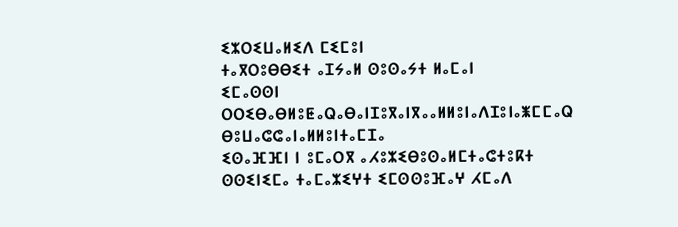ⵉⵣⵔⵉⵡⴰⵍⵉⴷ ⵎⵉⵎⵓⵏ
ⵜⴰⴳⵔⵓⴱⴱⵉⵜ ⴰⵊⵢⴰⵍ ⵙⵓⵙⴰⵢⵜ ⵍⴰⵎⴰⵏ
ⵉⵎⴰⵙⵙⵏ ⵔⵔⵉⴱⴰⴱⵍⵓⵟⴰⵕⴰⴱⴰⵏⵊⵓⴳⴰⵏⴳⴰⴰⵍⵍⵓⵏⴰⴷⵊⵓⵏⴰⵥⵎⵎⴰⵕ ⴱⵓⵡⴰⵛⵛⴰⵏⴰⵍⵍⵓⵏⵜⴰⵎⵊⴰ
ⵉⵙⴰⴼⴼⵏ ⵏ ⵓⵎⴰⵔⴳ ⴰⵃⵓⵣⵉⴱⵓⵙⴰⵍⵎⵜⴰⵛⵜⵓⴽⵜ
ⵙⵙⵉⵏⵉⵎⴰ ⵜⴰⵎⴰⵣⵉⵖⵜ ⵉⵎⵙⵙⵓⴼⴰⵖ ⵃⵎⴰⴷ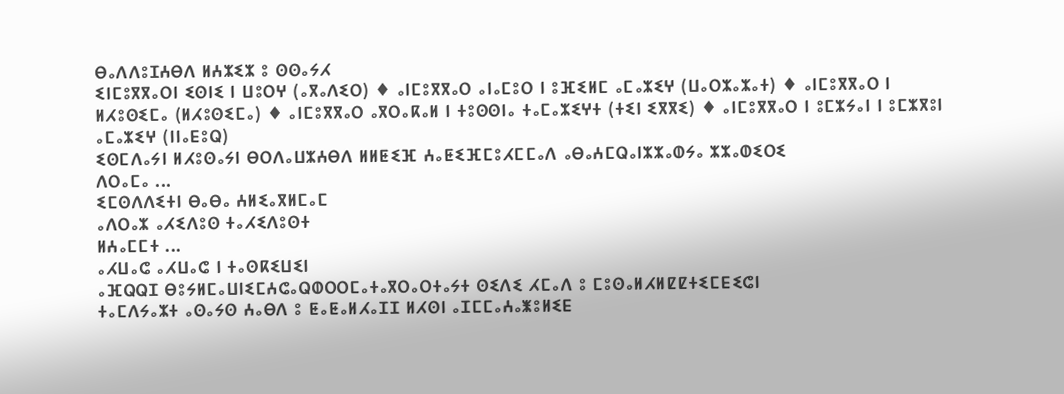ⴱⴰⴷⴷⵓⵊⵄⴱⴷ ⵍⵄⵣⵉⵣ ⵓ ⵙⵙⴰⵢⵃ
ⵉⵏⵎⵓⴳⴳⴰⵔⵏ ⵉⵙⵏⵉ ⵏ ⵡⵓⵔⵖ (ⴰⴳⴰⴷⵉⵔ) ♦ ⴰⵏⵎⵓⴳⴳⴰⵔ ⴰⵏⴰⵎⵓⵔ ⵏ ⵓⴼⵉⵍⵎ ⴰⵎⴰⵣⵉⵖ (ⵡⴰⵔⵣⴰⵣⴰⵜ) ♦ ⴰⵏⵎⵓⴳⴳⴰⵔ ⵏ ⵍⵃⵓⵙⵉⵎⴰ (ⵍⵃⵓⵙⵉⵎⴰ) ♦ ⴰⵏⵎⵓⴳⴳⴰⵔ ⴰⴳⵔⴰⴽⴰⵍ ⵏ ⵜⵓⵙⵙⵏⴰ ⵜⴰⵎⴰⵣⵉⵖⵜ (ⵜⵉⵏ ⵉⴳⴳⵉ) ♦ ⴰⵏⵎⵓⴳⴳⴰⵔ ⵏ ⵓⵎⵣⵢⴰⵏ ⵏ ⵓⵎⵣⴳⵓⵏ ⴰⵎⴰⵣⵉⵖ (ⵏⵏⴰⴹⵓⵕ)
ⵉⵙⵎⴷⴰⵢⵏ ⵍⵃⵓⵙⴰⵢⵏ ⴱⵔⴷⴰⵡⵣⵄⴱⴷ ⵍⵍⵟⵉⴼ ⵄⴰⵟⵉⴼⵎⵓⵃⵎⵎⴰⴷ ⴰⴱⴰⵄⵎⵕⴰⵏⵣⵣⴰⵀⵢⴰ ⵣⵣⴰⵀⵉⵔⵉ
ⴷⵔⴰⵎⴰ ...
ⵉⵎⵙⴷⴷⵉⵜⵏ ⴱⴰⴱⴰ ⵄⵍⵉⴰⴳⵍⵎⴰⵎ
ⴰⴷⵔⴰⵣ ⴰⵃⵉⴷⵓⵙ ⵜⴰⵃⵉⴷⵓⵙⵜ
ⵍⵄⴰⵎⵎⵜ ...
ⴰⵃⵡⴰⵛ ⴰⵃⵡⴰⵛ ⵏ ⵜⴰⵙⴽⵉⵡⵉⵏ
ⴰⴼⵕⵕⵊ ⴱⵓⵢⵍⵎⴰⵡⵏⵉⵎⵄⵛⴰⵕⵀⵔⵔⵎⴰⵜⴰⴳⵔⴰⵔⵜⴰⵢⵜ ⵙⵉⴷⵉ ⵃⵎⴰⴷ ⵓ ⵎⵓⵙⴰⵍⵃⵍⵇⵇⵜⵉⵎⴹⵉⵛⵏ
ⵜⴰⵎⴷⵢⴰⵣⵜ ⴰⵙⴰⵢⵙ ⵄⴰⴱⴷ ⵓ ⵟⴰⵟⴰⵍⵃⴰⵊⵊ ⵍⵃⵙⵏ ⴰⵊⵎⵎⴰⵄⴰⵥⵓⵍⵉⴹ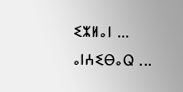ⵉⵣⵍⴰⵏ ...
ⴰⵏⵄⵉⴱⴰⵕ ...